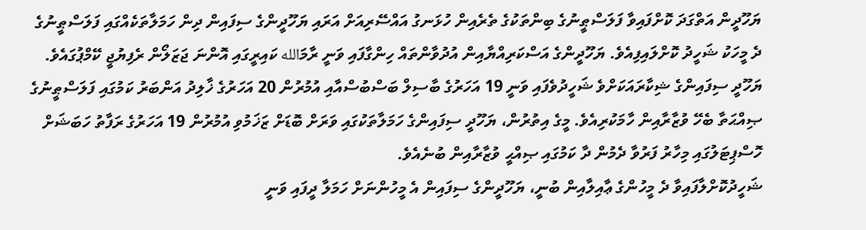ޔަހޫދީން އަތްގަދަ ކޮށްފައިވާ ފަލަސްޠީނުގެ ބިންތަކުގެ ތެރެއިން ހުޅަނގު އައްސޭރިއަށް އަރައި ޔަހޫދީންގެ ސިފައިން ދިން ހަމަލާތަކެއްގައި ފަލަސްޠީނުގެ ދެ މީހަކު ޝަހީދު ކޮށްލައިފިއެވެ. ޔަހޫދީންގެ އަސްކަރިއްޔާއިން އުދުވާންތައް ހިންގާފައި ވަނީ ރާމަالله ކައިރީގައި އޮންނަ ޖަޒަލޯން ރެފިޔުޖީ ކޭމްޕުގައެވެ.
ޔަހޫދީ ސިފައިންގެ ޝިކާރައަކަށްވެ ޝަހީދުވެފައި ވަނީ 19 އަހަރުގެ ބާސިލް ބަސްބުސްއާއި އުމުރުން 20 އަހަރުގެ ޚާލިދު އަންބަރު ކަމުގައި ފަލަސްޠީނުގެ ޞިއްޙަތާ ބެހޭ ވުޒާރާއިން ހާމަކުރިއެވެ. މީގެ އިތުރުން، ޔަހޫދީ ސިފައިންގެ ހަމަލާތަކުގައި ވަރަށް ބޮޑަށް ޒަޚަމުވި އުމުރުން 19 އަހަރުގެ ރަފާތު ހަބަޝަށް ހޮސްޕިޓަލުގައި މިހާރު ފަރުވާ ދެމުން ދާ ކަމުގައި ޞިއްޙީ ވުޒާރާއިން ބުނެއެވެ.
ޝަހީދުކޮށްލާފައިވާ ދެ މީހުންގެ ޢާއިލާއިން ބުނީ، ޔަހޫދީންގެ ސިފައިން އެ މީހުންނަށް ހަމަލާ ދީފައި ވަނީ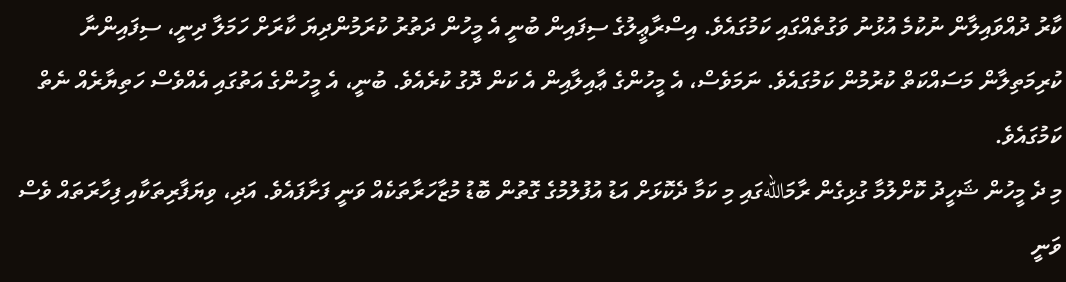ކާރު ދުއްވައިލާން ނުކުމެ އުޅުނު ވަގުތެއްގައި ކަމުގައެވެ. އިސްރާޢީލުގެ ސިފައިން ބުނީ އެ މީހުން ދަތުރު ކުރަމުންދިޔަ ކާރަށް ހަމަލާ ދިނީ، ސިފައިންނާ ކުރިމަތިލާން މަސައްކަތް ކުރުމުން ކަމުގައެވެ. ނަމަވެސް، އެ މީހުންގެ ޢާއިލާއިން އެ ކަން ދޮގު ކުރެއެވެ. ބުނީ، އެ މީހުންގެ އަތުގައި އެއްވެސް ހަތިޔާރެއް ނެތް ކަމުގައެވެ.
މި ދެ މީހުން ޝަހީދު ކޮށްލުމާ ގުޅިގެން ރާމަاللهގައި މި ކަމާ ދެކޮޅަށް އަޑު އުފުލުމުގެ ގޮތުން ބޮޑު މުޒާހަރާތަކެއް ވަނީ ފަށާފައެވެ. އަދި، ވިޔަފާރިތަކާއި ފިހާރަތައް ވެސް ވަނީ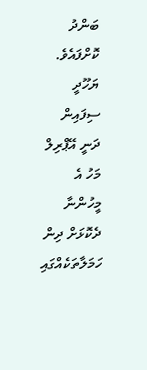ބަންދު ކޮށްފައެވެ. ޔަހޫދީ ސިފައިން ދަނީ އޭޕްރިލް މަހު އެ މީހުންނާ ދެކޮޅަށް ދިން ހަމަލާތަކެއްގައި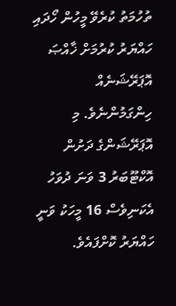ތުހުމަތު ކުރެވޭ މީހުން ހޯދައި ހައްޔަރު ކުރުމަށް ޚާއްޞަ އޮޕަރޭޝަނެއް ހިންގަމުންނެވެ. މި އޮޕަރޭޝަންގެ ދަށުން އޮކްޓޫބަރު 3 ވަނަ ދުވަހު އެކަނިވެސް 16 މީހަކު ވަނީ ހައްޔަރު ކޮށްފައެވެ.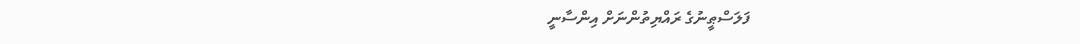ފަލަސްޠީނުގެ ރައްޔިތުންނަށް އިންސާނީ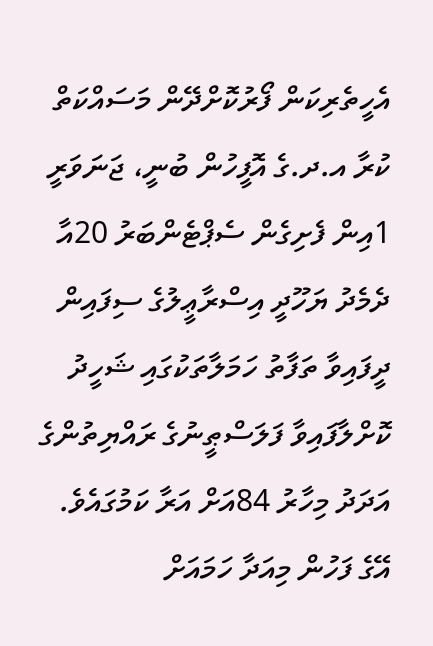އެހީތެރިކަން ފޯރުކޮށްދޭން މަސައްކަތް ކުރާ އ.ދ.ގެ އޮފީހުން ބުނީ، ޖަނަވަރީ 1އިން ފެށިގެން ސެޕްޓެންބަރު 20އާ ދެމެދު ޔަހޫދީ އިސްރާޢީލުގެ ސިފައިން ދީފައިވާ ތަފާތު ހަމަލާތަކުގައި ޝަހީދު ކޮށްލާފައިވާ ފަލަސްޠީނުގެ ރައްޔިތުންގެ އަދަދު މިހާރު 84އަށް އަރާ ކަމުގައެވެ. އޭގެ ފަހުން މިއަދާ ހަމައަށް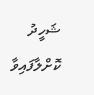ޝަހީދު ކޮށްލާފައިވާ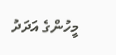މީހުންގެ އަދަދު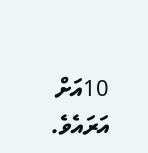10އަށް އަރައެވެ.